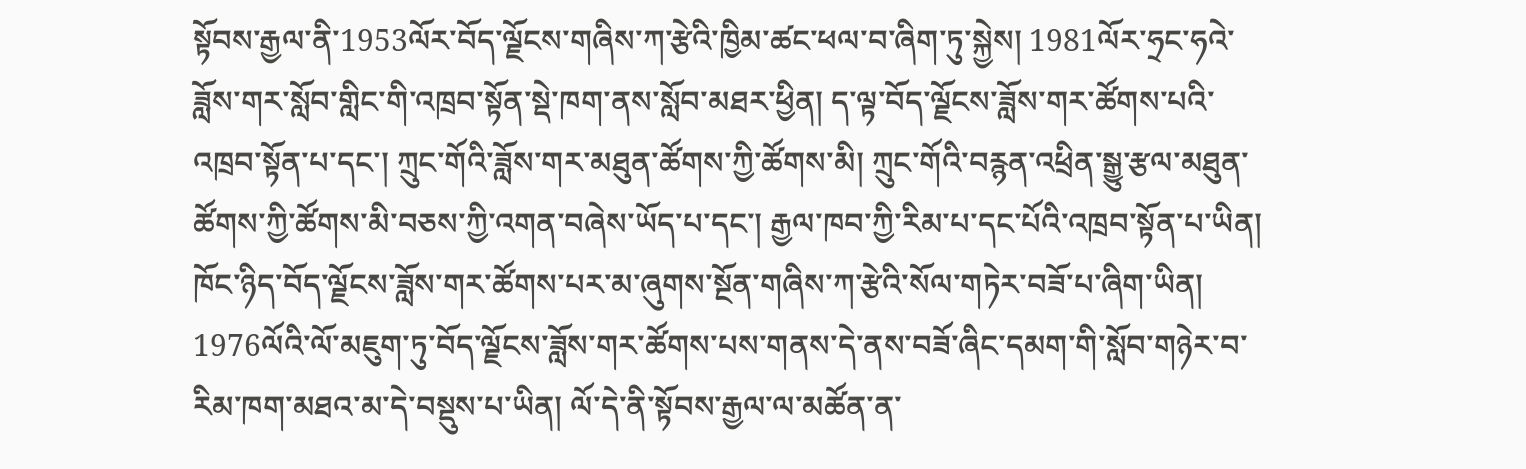སྟོབས་རྒྱལ་ནི་1953ལོར་བོད་ལྗོངས་གཞིས་ཀ་རྩེའི་ཁྱིམ་ཚང་ཕལ་བ་ཞིག་ཏུ་སྐྱེས། 1981ལོར་ཧྲང་ཧའེ་ཟློས་གར་སློབ་གླིང་གི་འཁྲབ་སྟོན་སྡེ་ཁག་ནས་སློབ་མཐར་ཕྱིན། ད་ལྟ་བོད་ལྗོངས་ཟློས་གར་ཚོགས་པའི་འཁྲབ་སྟོན་པ་དང་། ཀྲུང་གོའི་ཟློས་གར་མཐུན་ཚོགས་ཀྱི་ཚོགས་མི། ཀྲུང་གོའི་བརྙན་འཕྲིན་སྒྱུ་རྩལ་མཐུན་ཚོགས་ཀྱི་ཚོགས་མི་བཅས་ཀྱི་འགན་བཞེས་ཡོད་པ་དང་། རྒྱལ་ཁབ་ཀྱི་རིམ་པ་དང་པོའི་འཁྲབ་སྟོན་པ་ཡིན།
ཁོང་ཉིད་བོད་ལྗོངས་ཟློས་གར་ཚོགས་པར་མ་ཞུགས་སྔོན་གཞིས་ཀ་རྩེའི་སོལ་གཏེར་བཟོ་པ་ཞིག་ཡིན། 1976ལོའི་ལོ་མཇུག་ཏུ་བོད་ལྗོངས་ཟློས་གར་ཚོགས་པས་གནས་དེ་ནས་བཟོ་ཞིང་དམག་གི་སློབ་གཉེར་བ་རིམ་ཁག་མཐའ་མ་དེ་བསྡུས་པ་ཡིན། ལོ་དེ་ནི་སྟོབས་རྒྱལ་ལ་མཚོན་ན་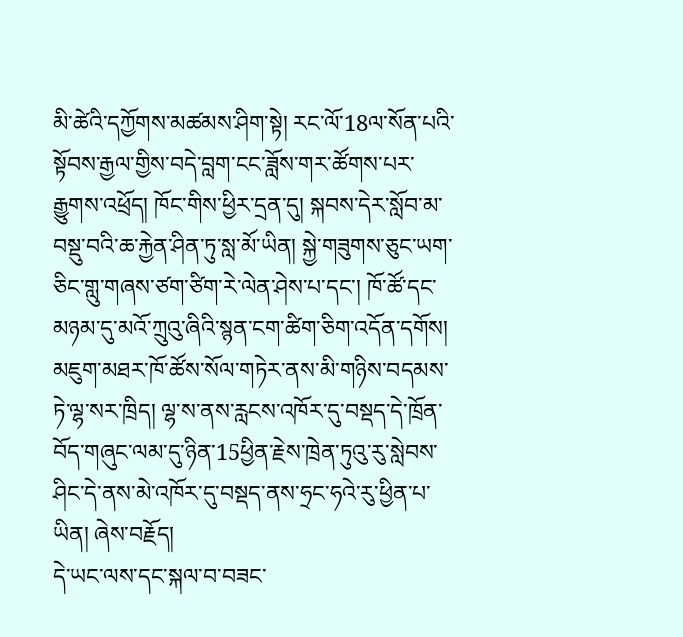མི་ཚེའི་དཀྱོགས་མཚམས་ཤིག་སྟེ། རང་ལོ་18ལ་སོན་པའི་སྟོབས་རྒྱལ་གྱིས་བདེ་བླག་ངང་ཟློས་གར་ཚོགས་པར་རྒྱུགས་འཕྲོད། ཁོང་གིས་ཕྱིར་དྲན་དུ། སྐབས་དེར་སློབ་མ་བསྡུ་བའི་ཆ་རྐྱེན་ཤིན་ཏུ་སླ་མོ་ཡིན། སྐྱེ་གཟུགས་ཅུང་ཡག་ཅིང་གླུ་གཞས་ཙག་ཙིག་རེ་ལེན་ཤེས་པ་དང་། ཁོ་ཚོ་དང་མཉམ་དུ་མའོ་ཀྲུའུ་ཞིའི་སྙན་ངག་ཚིག་ཅིག་འདོན་དགོས། མཇུག་མཐར་ཁོ་ཚོས་སོལ་གཏེར་ནས་མི་གཉིས་བདམས་ཏེ་ལྷ་སར་ཁྲིད། ལྷ་ས་ནས་རླངས་འཁོར་དུ་བསྡད་དེ་ཁྲོན་བོད་གཞུང་ལམ་དུ་ཉིན་15ཕྱིན་རྗེས་ཁྲེན་ཏུའུ་རུ་སླེབས་ཤིང་དེ་ནས་མེ་འཁོར་དུ་བསྡད་ནས་ཧྲང་ཧའེ་རུ་ཕྱིན་པ་ཡིན། ཞེས་བརྗོད།
དེ་ཡང་ལས་དང་སྐལ་བ་བཟང་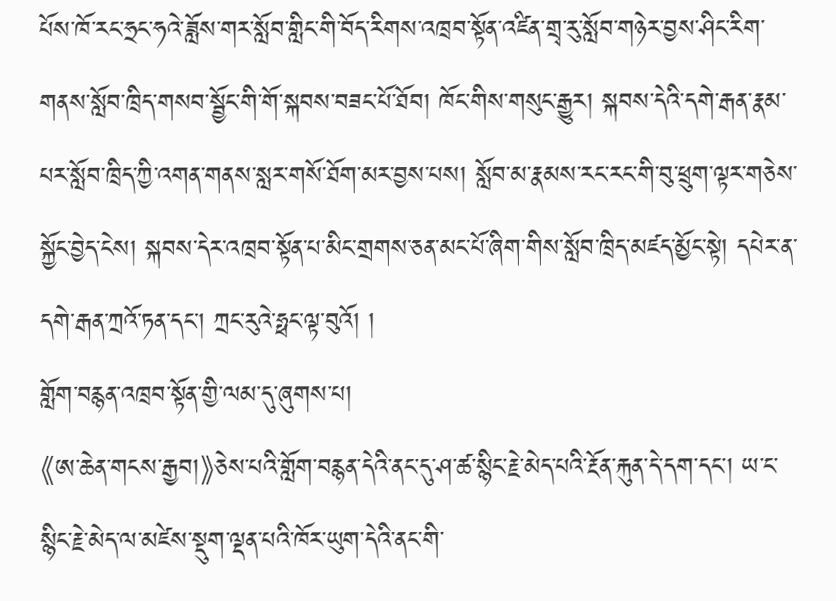པོས་ཁོ་རང་ཧྲང་ཧའེ་ཟློས་གར་སློབ་གླིང་གི་བོད་རིགས་འཁྲབ་སྟོན་འཛིན་གྲྭ་རུ་སློབ་གཉེར་བྱས་ཤིང་རིག་གནས་སློབ་ཁྲིད་གསབ་སྦྱོང་གི་གོ་སྐབས་བཟང་པོ་ཐོབ། ཁོང་གིས་གསུང་རྒྱུར། སྐབས་དེའི་དགེ་རྒན་རྣམ་པར་སློབ་ཁྲིད་ཀྱི་འགན་གནས་སླར་གསོ་ཐོག་མར་བྱས་པས། སློབ་མ་རྣམས་རང་རང་གི་བུ་ཕྲུག་ལྟར་གཅེས་སྐྱོང་བྱེད་ངེས། སྐབས་དེར་འཁྲབ་སྟོན་པ་མིང་གྲགས་ཅན་མང་པོ་ཞིག་གིས་སློབ་ཁྲིད་མཛད་མྱོང་སྟེ། དཔེར་ན་དགེ་རྒན་ཀྲའོ་ཏན་དང་། ཀྲང་རུའེ་ཧྥང་ལྟ་བུའོ། །
གློག་བརྙན་འཁྲབ་སྟོན་གྱི་ལམ་དུ་ཞུགས་པ།
《ཨ་ཆེན་གངས་རྒྱབ།》ཅེས་པའི་གློག་བརྙན་དེའི་ནང་དུ་ཤ་ཚ་སྙིང་རྗེ་མེད་པའི་རྔོན་རྐུན་དེ་དག་དང་། ཡ་ང་སྙིང་རྗེ་མེད་ལ་མཛེས་སྡུག་ལྡན་པའི་ཁོར་ཡུག་དེའི་ནང་གི་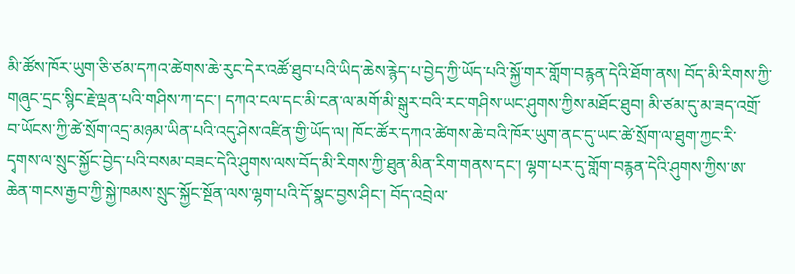མི་ཚོས་ཁོར་ཡུག་ཅི་ཙམ་དཀའ་ཚེགས་ཆེ་རུང་དེར་འཚོ་ཐུབ་པའི་ཡིད་ཆེས་རྙེད་པ་བྱེད་ཀྱི་ཡོད་པའི་སྐྱོ་གར་གློག་བརྙན་དེའི་ཐོག་ནས། བོད་མི་རིགས་ཀྱི་གཞུང་དྲང་སྙིང་རྗེ་ལྡན་པའི་གཤིས་ཀ་དང་། དཀའ་ངལ་དང་མི་ངན་ལ་མགོ་མི་སྒུར་བའི་རང་གཤིས་ཡང་ཤུགས་ཀྱིས་མཐོང་ཐུབ། མི་ཙམ་དུ་མ་ཟད་འགྲོ་བ་ཡོངས་ཀྱི་ཚེ་སྲོག་འདྲ་མཉམ་ཡིན་པའི་འདུ་ཤེས་འཛིན་གྱི་ཡོད་ལ། ཁོང་ཚོར་དཀའ་ཚེགས་ཆེ་བའི་ཁོར་ཡུག་ནང་དུ་ཡང་ཚེ་སྲོག་ལ་ཐུག་ཀྱང་རི་དྭགས་ལ་སྲུང་སྐྱོང་བྱེད་པའི་བསམ་བཟང་དེའི་ཤུགས་ལས་བོད་མི་རིགས་ཀྱི་ཐུན་མིན་རིག་གནས་དང་། ལྷག་པར་དུ་གློག་བརྙན་དེའི་ཤུགས་ཀྱིས་ཨ་ཆེན་གངས་རྒྱབ་ཀྱི་སྐྱེ་ཁམས་སྲུང་སྐྱོང་སྔོན་ལས་ལྷག་པའི་དོ་སྣང་བྱས་ཤིང་། བོད་འབྲེལ་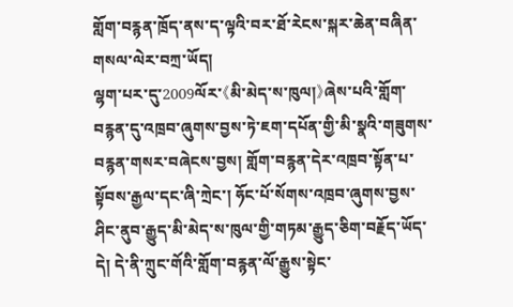གློག་བརྙན་ཁྲོད་ནས་ད་ལྟའི་བར་ཐོ་རེངས་སྐར་ཆེན་བཞིན་གསལ་ལེར་བཀྲ་ཡོད།
ལྷག་པར་དུ་2009ལོར་《མི་མེད་ས་ཁུལ།》ཞེས་པའི་གློག་བརྙན་དུ་འཁྲབ་ཞུགས་བྱས་ཏེ་ཇག་དཔོན་གྱི་མི་སྣའི་གཟུགས་བརྙན་གསར་བཞེངས་བྱས། གློག་བརྙན་དེར་འཁྲབ་སྟོན་པ་སྟོབས་རྒྱལ་དང་ཞི་ཀྲེང་། ཧོང་པོ་སོགས་འཁྲབ་ཞུགས་བྱས་ཤིང་ནུབ་རྒྱུད་མི་མེད་ས་ཁུལ་གྱི་གཏམ་རྒྱུད་ཅིག་བརྗོད་ཡོད་དེ། དེ་ནི་ཀྲུང་གོའི་གློག་བརྙན་ལོ་རྒྱུས་སྟེང་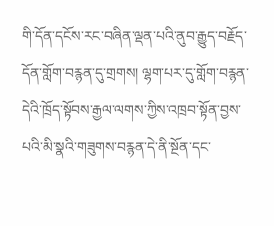གི་དོན་དངོས་རང་བཞིན་ལྡན་པའི་ནུབ་རྒྱུད་བརྗོད་དོན་གློག་བརྙན་དུ་གྲགས། ལྷག་པར་དུ་གློག་བརྙན་དེའི་ཁྲོད་སྟོབས་རྒྱལ་ལགས་ཀྱིས་འཁྲབ་སྟོན་བྱས་པའི་མི་སྣའི་གཟུགས་བརྙན་དེ་ནི་སྔོན་དང་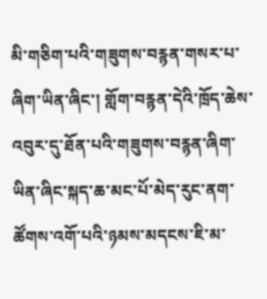མི་གཅིག་པའི་གཟུགས་བརྙན་གསར་པ་ཞིག་ཡིན་ཞིང་། གློག་བརྙན་དེའི་ཁྲོད་ཆེས་འབུར་དུ་ཐོན་པའི་གཟུགས་བརྙན་ཞིག་ཡིན་ཞིང་སྐད་ཆ་མང་པོ་མེད་རུང་ནག་ཚོགས་འགོ་པའི་ཉམས་མདངས་ཇི་མ་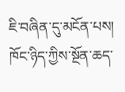ཇི་བཞིན་དུ་མངོན་པས། ཁོང་ཉིད་ཀྱིས་སྔོན་ཆད་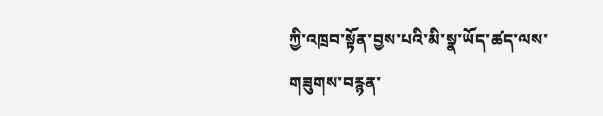ཀྱི་འཁྲབ་སྟོན་བྱས་པའི་མི་སྣ་ཡོད་ཚད་ལས་གཟུགས་བརྙན་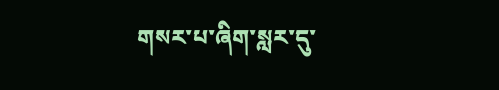གསར་པ་ཞིག་སླར་དུ་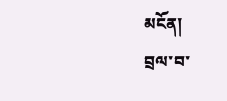མངོན།
བྲལ་བ་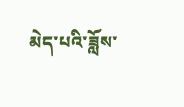མེད་པའི་ཟློས་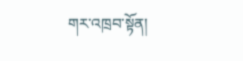གར་འཁྲབ་སྟོན།